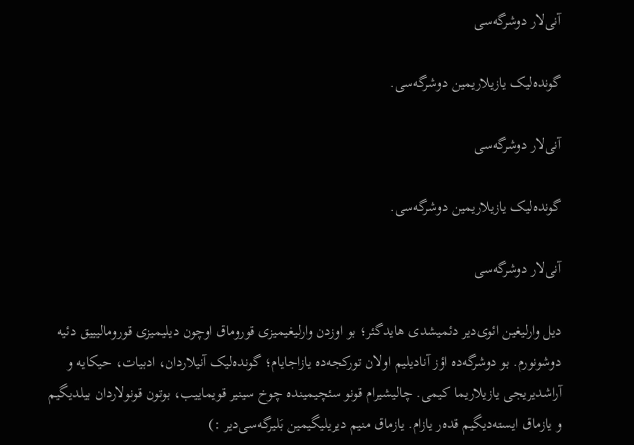آنی‌لار دوشرگه‌سی

گونده‌لیک یازیلاریمین دوشرگه‌سی.

آنی‌لار دوشرگه‌سی

گونده‌لیک یازیلاریمین دوشرگه‌سی.

آنی‌لار دوشرگه‌سی

دیل وارلیغین ائوی‌دیر دئمیشدی هایدگئر؛ بو اوزدن وارلیغیمیزی قوروماق اوچون دیلیمیزی قورومالیییق دئیه دوشونورم. بو دوشرگه‌ده اؤز آنادیلیم اولان تورکجه‌ده یازاجایام؛ گونده‌لیک آنیلاردان، ادبیات، حیکایه و آراشدیریجی یازیلاریما کیمی. چالیشیرام قونو سئچیمینده چوخ سینیر قویماییب، بوتون قونولاردان بیلدیگیم و یازماق ایسته‌دیگیم قده‌ر یازام. یازماق منیم دیریلیگیمین بَلیرگه‌سی‌دیر :)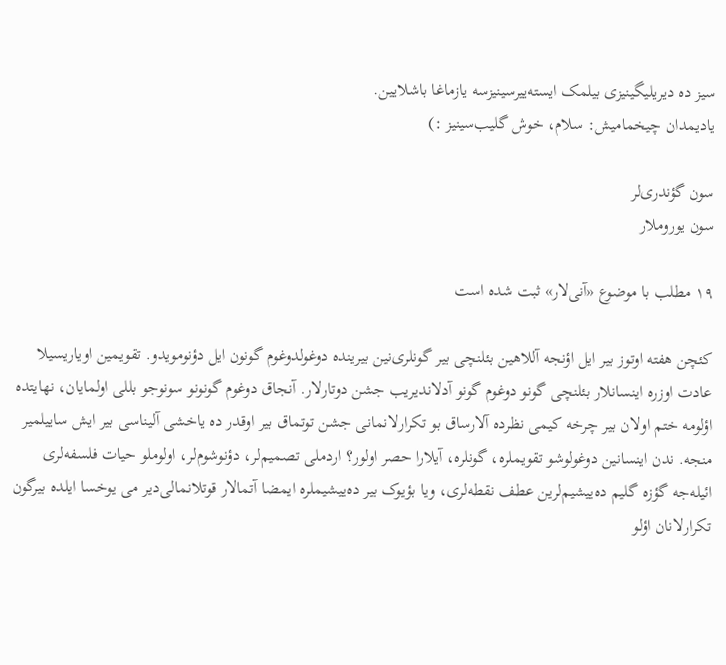سیز ده دیریلیگینیزی بیلمک ایسته‌ییرسینیزسه یازماغا باشلایین.
یادیمدان چیخمامیش: سلام، خوش گلیب‌سینیز :)

سون گؤندری‌لر
سون یوروملار

۱۹ مطلب با موضوع «آنی‌لار» ثبت شده است

کئچن هفته اوتوز بیر ایل اؤنجه آللاهین بئلنچی بیر گونلری‌نین بیرینده دوغولدوغوم گونون ایل دؤنومویدو. تقویمین اویاریسیلا عادت اوزره اینسانلار بئلنچی گونو دوغوم گونو آدلاندیریب جشن دوتارلار. آنجاق دوغوم گونونو سونوجو بللی اولمایان، نهایتده اؤلومه ختم اولان بیر چرخه کیمی نظرده آلارساق بو تکرارلانمانی جشن توتماق بیر اوقدر ده یاخشی آلیناسی بیر ایش ساییلمیر منجه. ندن اینسانین دوغولوشو تقویملره، گونلره، آیلارا حصر اولور؟ اردملی تصمیم‌لر، دؤنوشوم‌لر، اولوملو حیات فلسفه‌لری ائیله‌جه گؤزه گلیم ده‌ییشیم‌لرین عطف نقطه‌لری، ویا بؤیوک بیر ده‌ییشیملره ایمضا آتمالار قوتلانمالی‌دیر می یوخسا ایلده بیرگون تکرارلانان اؤلو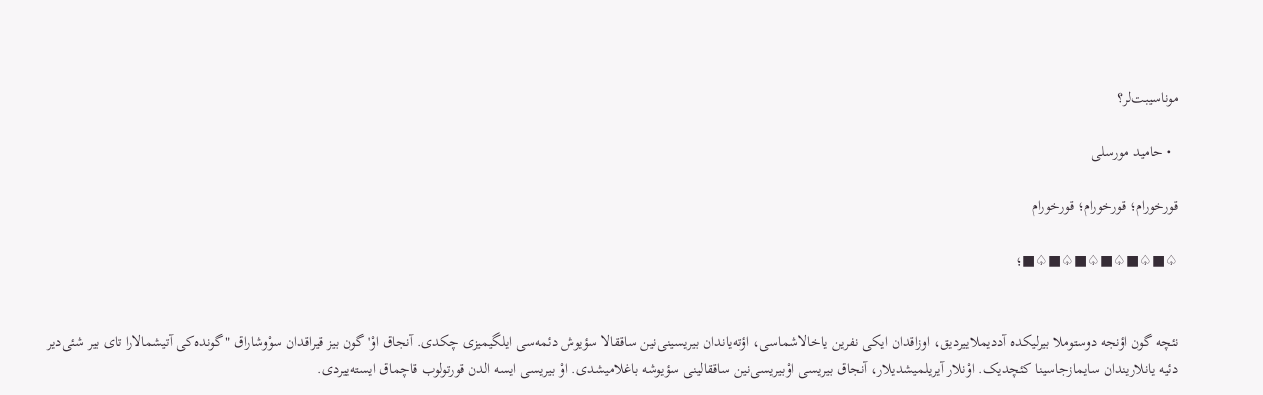موناسیبت‌لر؟

  • حامید مورسلی

قورخورام؛ قورخورام؛ قورخورام

♤■♤■♤■♤■♤■♤■؛


نئچه گون اؤنجه دوستوملا بیرلیکده آددیملاییردیق، اوزاقدان ایکی نفرین یاخالاشماسی، اؤته‌یاندان بیریسینی‌نین ساققالا سؤیوش دئمه‌سی ایلگیمیزی چکدی. آنجاق اوْ'گون بیز قیراقدان سوْوشاراق "گونده‌کی آتیشمالارا تای بیر شئی‌دیر دئیه یانلاریندان سایمازجاسینا کئچدیک. اوْنلار آیریلمیشدیلار، آنجاق بیریسی اوْبیریسی‌نین ساققالینی سؤیوشه باغلامیشدی. اوْ بیریسی ایسه الدن قورتولوب قاچماق ایسته‌ییردی.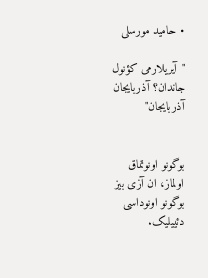• حامید مورسلی

"آیریلارمی کؤنول جاندان؟ آذربایجان آذربایجان"


بوگونو اونوتماق اولماز، ان آزی بیز بوگونو اونوداسی دئییلیک.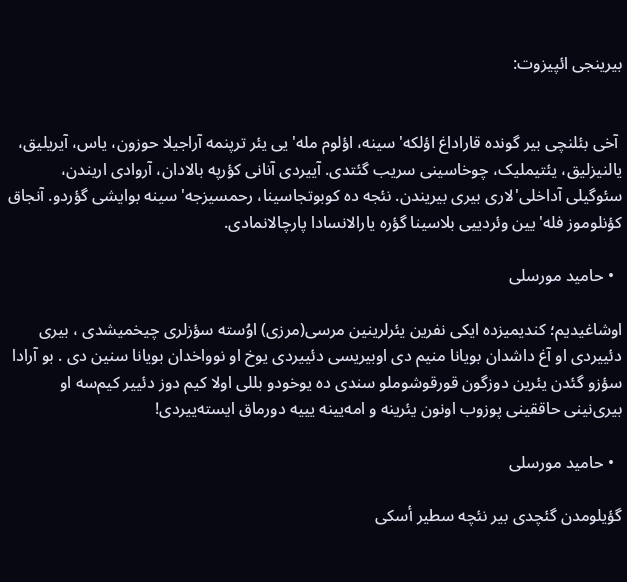بیرینجی ائپیزوت:


 آخی بئلنچی بیر گونده قاراداغ اؤلکه'سینه، اؤلوم مله'یی یئر ترپنمه آراجیلا حوزون، یاس، آیریلیق، یالنیزلیق، یئتیملیک، چوخاسینی سریب گئتدی. آییردی آنانی کؤرپه بالادان، آروادی اریندن، سئوگیلی آداخلی'لاری بیری بیریندن. نئجه ده کوبوتجاسینا، رحمسیزجه'سینه بوایشی گؤردو. آنجاق کؤنلوموز فله'یین وئردییی بلاسینا گؤره یارالانسادا پارچالانمادی.

  • حامید مورسلی

اوشاغیدیم؛ کندیمیزده ایکی نفرین یئرلرینین مرسی(مرزی) اوُسته سؤزلری چیخمیشدی ، بیری دئییردی او آغ داشدان بویانا منیم دی اوبیریسی دئییردی یوخ او نوواخدان بویانا سنین دی . بو آرادا سؤزو گئدن یئرین دوزگون قورقوشوملو سندی ده یوخودو بللی اولا کیم دوز دئییر کیم‌سه او بیری‌نینی حاققینی پوزوب اونون یئرینه و امه‌یینه یییه دورماق ایسته‌ییردی!

  • حامید مورسلی

گؤیلومدن گئچدی بیر نئچه سطیر أسکی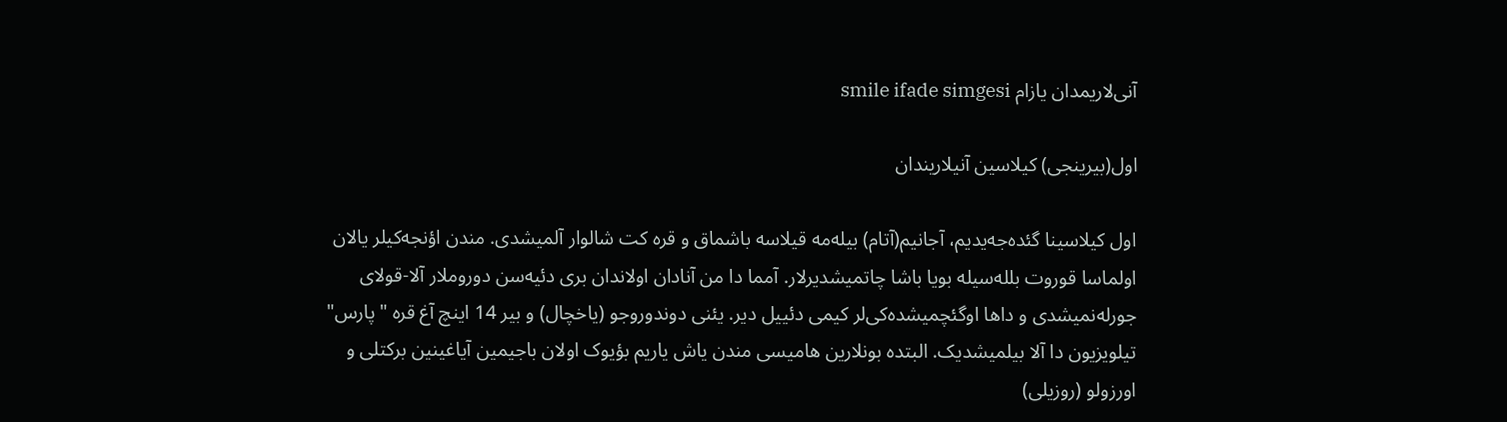آنی‌لاریمدان یازام smile ifade simgesi

اول(بیرینجی) کیلاسین آنیلاریندان

اول کیلاسینا گئده‌جه‌یدیم، آجانیم(آتام) بیله‌مه قیلاسه باشماق و قره کت شالوار آلمیشدی. مندن اؤنجه‌کیلر یالان اولماسا قوروت بلله‌سیله بویا باشا چاتمیشدیرلار. آمما دا من آنادان اولاندان بری دئیه‌سن دوروملار آلا-قولای جورله‌نمیشدی و داها اوگئچمیشده‌کی‌لر کیمی دئییل دیر. یئنی دوندوروجو (یاخچال) و بیر 14 اینچ آغ قره "پارس" تیلویزیون دا آلا بیلمیشدیک. البتده بونلارین هامیسی مندن یاش یاریم بؤیوک اولان باجیمین آیاغینین برکتلی و اورزولو (روزیلی)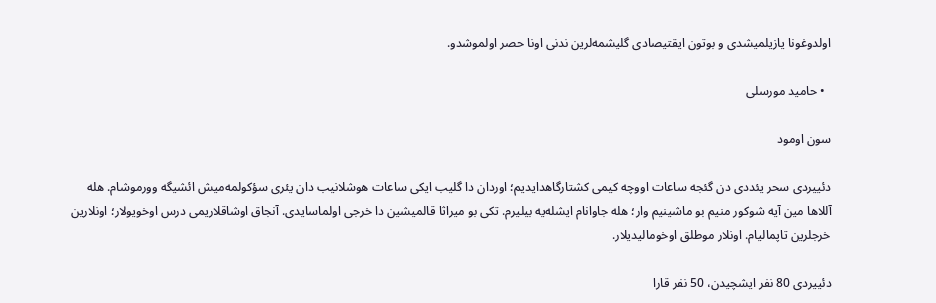اولدوغونا یازیلمیشدی و بوتون ایقتیصادی گلیشمه‌لرین ندنی اونا حصر اولموشدو.

  • حامید مورسلی

سون اومود

دئییردی سحر یئددی دن گئجه ساعات اووچه کیمی کشتارگاهدایدیم؛ اوردان دا گلیب ایکی ساعات هوشلانیب دان یئری سؤکولمه‌میش ائشیگه وورموشام. هله آللاها مین آیه شوکور منیم بو ماشینیم وار؛ هله جاوانام ایشله‌یه بیلیرم. تکی بو میراثا قالمیشین دا خرجی اولماسایدی. آنجاق اوشاقلاریمی درس اوخویولار؛ اونلارین خرجلرین تاپمالیام. اونلار موطلق اوخومالیدیلار.

دئییردی 80 نفر ایشچیدن، 50 نفر قارا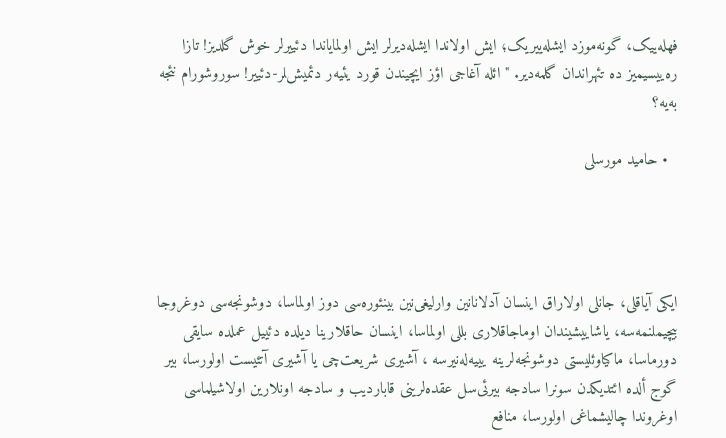فهله‌ییک، گونه‌موزد ایشله‌ییریک؛ ایش اولاندا ایشله‌دیرلر ایش اولمایاندا دئییرلر خوش گلدیز! تازا ره‌ییسیمیز ده تئهراندان گلمه‌دیر. "ائله آغاجی اؤز ایچیندن قورد یئیه‌ر دئمیش‌‍لر-دئییر! سوروشورام نئجه به‌یه؟

  • حامید مورسلی




ایکی آیاقلی، جانلی اولاراق اینسان آدلانانین وارلیغی‌نین بینئوره‌سی دوز اولماسا، دوشونجه‌سی دوغروجا بیچیملنمه‌سه، یاشاییشیندان اوماجاقلاری بللی اولماسا، اینسان حاقلارینا دیلده دئییل عملده سایقی دورماسا، ماکیاوئلیستی دوشونجه‌لرینه یییه‌له‌نیرسه ، آشیری شریعت‌چی یا آشیری آتئیست اولورسا، بیر گوج ألده ائتدیکدن سونرا سادجه بیرئی‌سل عقده‌لرینی قاباردیب و سادجه اونلارین اولاشیلماسی اوغروندا چالیشماغی اولورسا، منافع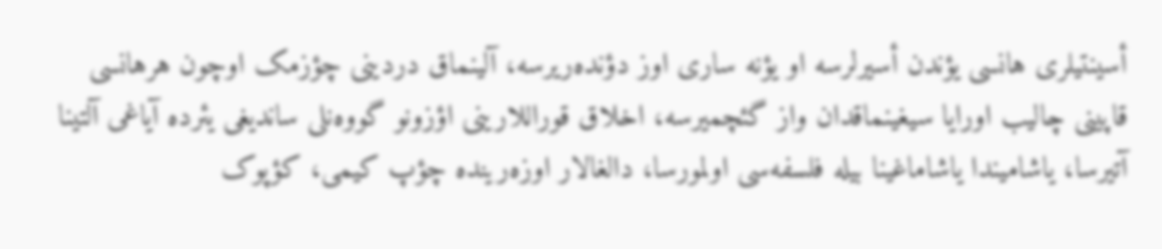أسینتیلری هانسی یؤندن أسیرلرسه او یؤنه ساری اوز دؤنده‌ریرسه، آلینماق دردینی چؤزمک اوچون هرهانسی قاپینی چالیب اورایا سیغینماقدان واز گئچمیرسه، اخلاق قوراللارینی اؤزونو گووه‌نلی ساندیغی یئرده آیاغی آلتینا آتیرسا، یاشامیندا یاشاماغینا بیله فلسفه‌سی اولمورسا، دالغالار اوزه‌رینده چؤپ کیمی، کؤپوک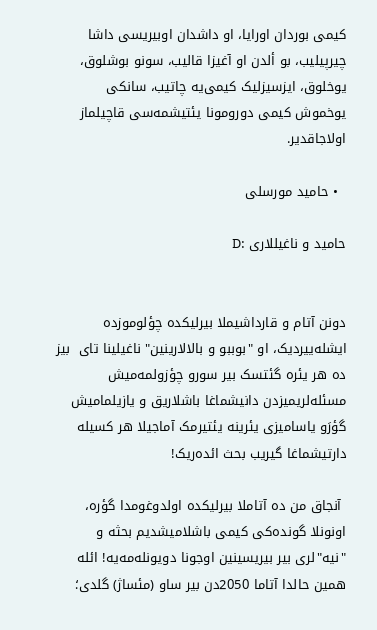کیمی بوردان اورایا، او داشدان اوبیریسی داشا چیرپیلیب، بو ألدن او آغیزا قالیب، سونو بوشلوق، یوخلوق، ایزسیزلیک کیمی‌یه چاتیب، سانکی یوخموش کیمی دورومونا یئتیشمه‌سی قاچیلماز اولاجاقدیر.

  • حامید مورسلی

حامید و ناغیللاری :D


دونن آتام و قارداشیملا بیرلیکده چؤلوموزده ایشله‌ییردیک، او "بوببو و بالالارینین" ناغیلینا تای  بیز ده هر یئره گئتسک بیر سورو چؤزولمه‌میش مسئله‌لریمیزدن دانیشماغا باشلاریق و یازیلمامیش گؤرَو یاسامیزی یئرینه یئتیرمک آماجیلا هر کسیله دارتیشماغا گیریب بحث ائده‌ریک!

 آنجاق من ده آتاملا بیرلیکده اولدوغومدا گؤره، اونونلا گونده‌کی کیمی باشلامیشدیم بحثه و "نیه"لری بیر بیریسینین اوجونا دویونله‌مه‌یه! ائله همین حالدا آتاما 2050دن بیر ساو (مئساژ) گلدی؛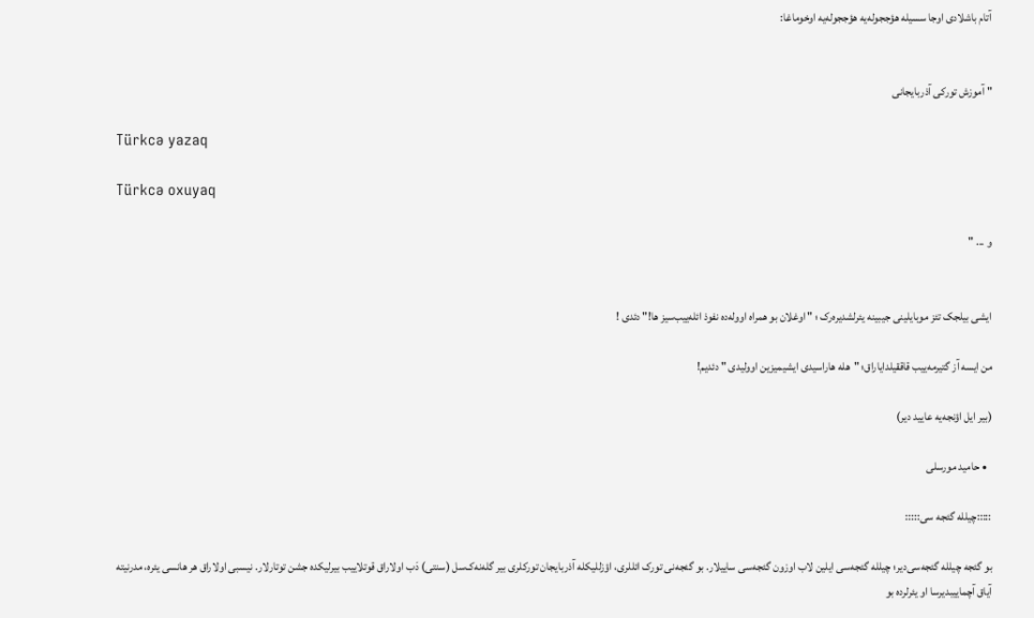آتام باشلادی اوجا سسیله هؤججوله‌یه هؤججوله‌یه اوخوماغا:


" آموزش تورکی آذربایجانی

Türkcə yazaq

Türkcə oxuyaq

و ... "


ایشی بیلجک تئز موبایلینی جیبینه یئرلشدیره‌رک ؛ " اوغلان بو همراه اووله‌ده نفوذ ائله‌ییب‌سیز ها!" دئدی !

من ایسه آز گتیرمه‌ییب قاققیلدایاراق؛ "هله هاراسیدی ایشیمیزین اوولیدی " دئدیم!

(بیر ایل اؤنجه‌یه عایید دیر)

  • حامید مورسلی

:::::چیلله گئجه سی:::::

بو گئجه چیلله گئجه‌سی‌دیر؛ چیلله گئجه‌سی ایلین لاب اوزون گئجه‌سی ساییلار. بو گئجه‌نی تورک‌ ائللری، اؤزللیکله آذربایجان تورکلری بیر گله‌نه‌ک‌سل (سنتی) دَب اولاراق قوتلاییب بیرلیکده جشن توتارلار. نیسبی اولاراق هر هانسی یئره، مدرنیته آیاق آچماییبدیرسا او یئرلرده بو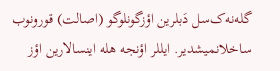گله‌نه‌ک‌سل دَبلرین اؤزگونلوگو (اصالت) قورونوب ساخلانمیشدیر. ایللر اؤنجه هله اینسالارین اؤز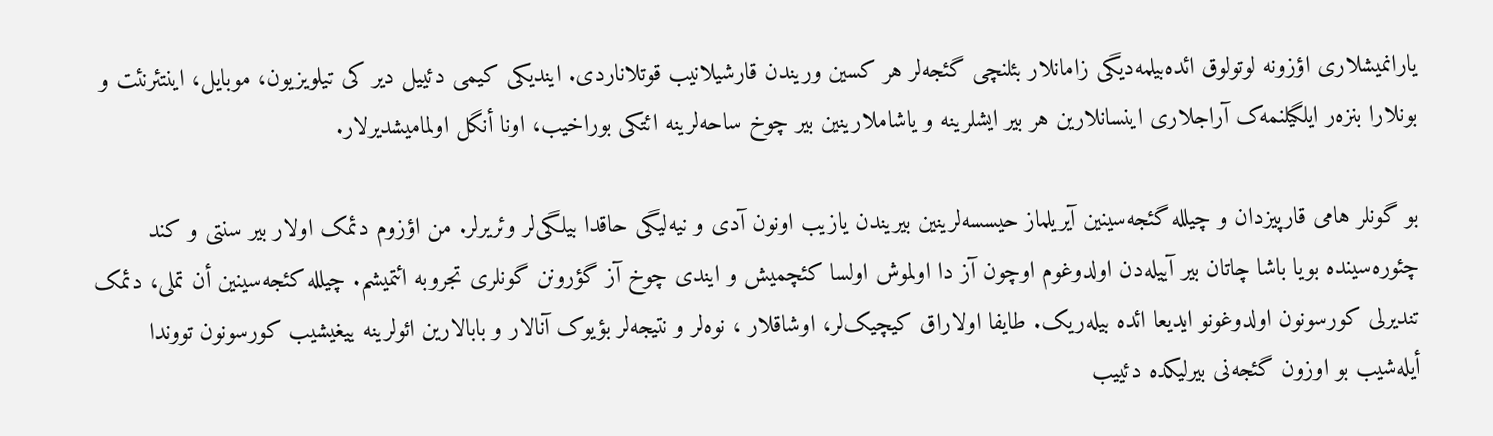یارانمیشلاری اؤزونه لوتولوق ائده‌بیلمه‌دیگی زامانلار بئلنچی گئجه‌لر هر کسین وریندن قارشیلانیب قوتلاناردی. ایندیکی کیمی دئییل دیر کی تیلویزیون، موبایل، اینتئرنئت و بونلارا بنزه‌ر ایلگیلنمه‌ک آراجلاری اینسانلارین هر بیر ایشلرینه و یاشاملارینین بیر چوخ ساحه‌لرینه ائتکی بوراخیب، اونا أنگل اولمامیشدیرلار.

بو گونلر هامی قارپیزدان و چیلله گئجه‌سینین آیریلماز حیسسه‌لرینین بیریندن یازیب اونون آدی و نیه‌لیگی حاقدا بیلگی‌لر وئریرلر. من اؤزوم دئمک اولار بیر سنتی و کند چئوره‌سینده بویا باشا چاتان بیر آییله‌دن اولدوغوم اوچون آز دا اولموش اولسا کئچمیش و ایندی چوخ آز گؤرونن گونلری تجروبه ائتمیشم. چیلله کئجه‌سینین أن تملی، دئمک تندیرلی کورسونون اولدوغونو ایدیعا ائده بیله‌ریک. طایفا اولاراق کیچیک‌لر، اوشاقلار ، نوه‌لر و نتیجه‌لر بؤیوک آنالار و بابالارین ائولرینه ییغیشیب کورسونون تووندا أیله‌شیب بو اوزون گئجه‌نی بیرلیکده دئییب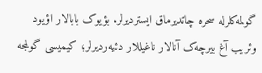گولمه‌کلرله سحره چاتدیرماق ایستردیرلر. بؤیوک بابالار اؤیود وئریب آغ بیرچه‌ک آنالار ناغیللار دئیه‌ردیرلر؛ کیمیسی گولمجه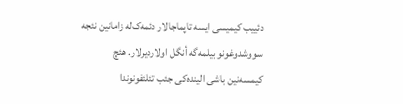دئییب کیمیسی ایسه تاپماجالار دئمه‌ک‌له زامانین نئجه سووشدوغونو بیلمه‌گه أنگل اولاردیرلار. هئچ کیمسه‌نین باشی الینده‌کی جئب تئلئفونوندا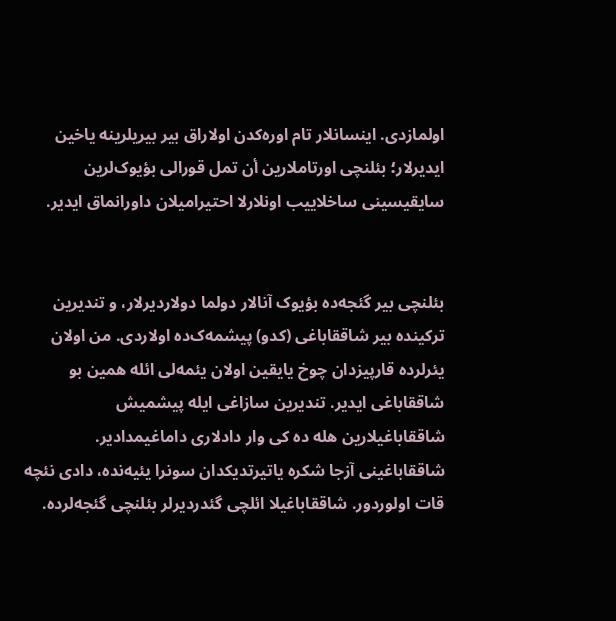اولمازدی. اینسانلار تام اوره‌کدن اولاراق بیر بیریلرینه یاخین ایدیرلار؛ بئلنچی اورتاملارین أن تمل قورالی بؤیوک‌لرین سایقیسینی ساخلاییب اونلارلا احتیرامیلان داورانماق ایدیر.


بئلنچی بیر گئجه‌ده بؤیوک آنالار دولما دولاردیرلار، و تندیرین ترکینده بیر شاققاباغی (کدو) پیشمه‌ک‌ده اولاردی. من اولان یئرلرده قارپیزدان چوخ یایقین اولان یئمه‌لی ائله همین بو شاققاباغی ایدیر. تندیرین سازاغی ایله پیشمیش شاققاباغیلارین هله ده کی وار دادلاری داماغیمدادیر. شاققاباغینی آزجا شکره یاتیرتدیکدان سونرا یئیه‌نده، دادی نئچه قات اولوردور. شاققاباغیلا ائلچی گئدردیرلر بئلنچی گئجه‌لرده.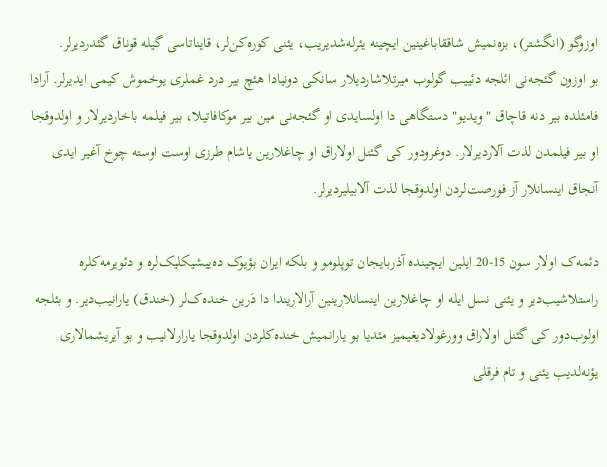اوزوگو (انگشتر)، بزه‌نمیش شاققاباغینین ایچینه یئرله‌شدیریب، یئنی کوره‌کن‌لر، قایناتاسی گیله قوناق گئدردیرلر.
بو اوزون گئجه‌نی ائلجه دئییب گولوب میرتلاشاردیلار سانکی دونیادا هئچ بیر درد غملری یوخموش کیمی ایدیرلر. آرادا فامئلده بیر دنه قاچاق "ویدیو" دستگاهی دا اولسایدی او گئجه‌نی مین بیر موکافاتیلا، بیر فیلمه باخاردیرلار و اولدوقجا او بیر فیلمدن لذت آلاردیرلار. دوغرودور کی گئنل اولاراق او چاغلارین یاشام طرزی اوست اوسته چوخ آغیر ایدی آنجاق اینسانلار آز فورصت‌لردن اولدوقجا لذت آلابیلیردیرلر.

دئمه‌ک اولار سون 15-20 ایلین ایچینده آذربایجان توپلومو و بلکه ایران بؤیوک ده‌ییشیکلیک‌لره و دئویرمه‌کلره راستلاشیب‌دیر و یئنی نسل ایله او چاغلارین اینسانلارینین آرالاریندا دا دَرین خنده‌ک‌لر (خندق) یارانیب‌دیر. و بئلجه‌ اولوب‌دور کی گئنل اولاراق وورغولادیغیمیز مئدیا بو یارانمیش خنده‌کلردن اولدوقجا یارارلانیب و بو آیریشمالاری یؤنه‌لدیب یئنی و تام فرقلی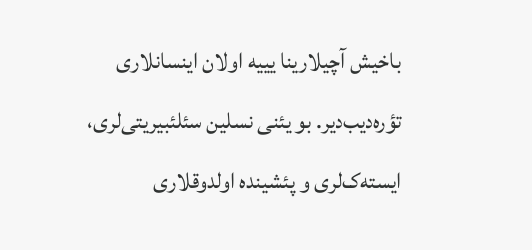باخیش آچیلارینا یییه اولان اینسانلاری تؤره‌دیب‌دیر. بو یئنی نسلین سئلئبیریتی‌لری، ایسته‌ک‌لری و پئشینده اولدوقلاری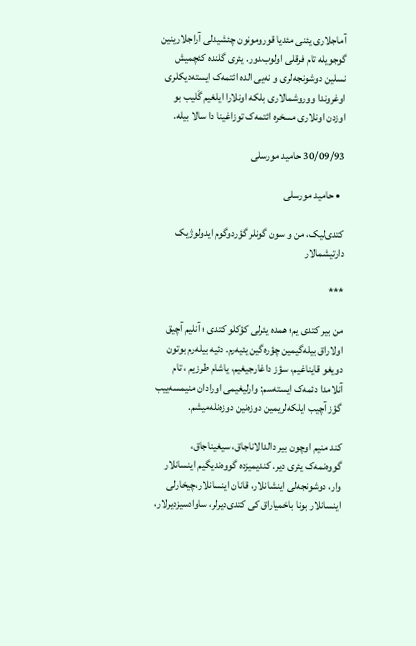آماجلاری یئنی مئدیا قورومونون چئشیدلی آراجلارینین گوجویله تام فرقلی اولوب‌‍دور. یئری گلنده کئچمیش نسلین دوشونجه‌لری و نه‌یی الده ائتمه‌ک ایسته‌دیکلری اوغروندا ووروشمالاری بلکه اونلارا ایلغیم گَلیب بو اوزدن اونلاری مسخره ائتمه‌ک توزاغینا دا سالا بیله.

30/09/93 حامید مورسلی

  • حامید مورسلی

کتدی‌لیک، من و سون گونلر گؤردوگوم ایدولوژیک دارتیشمالار

***

من بیر کتدی یم؛ همده یئرلی کؤکلو کتدی ؛ آنلیم آچیق اولاراق بیله‌گیمین چؤره‌گین یئیه‌رم. دئیه بیله‌رم بوتون دویغو قایناغیم، سؤز داغارجیغیم، یاشام طرزیم ، تام آنلامدا دئمه‌ک ایسته‌سم: وارلیغیمی اورادان منیمسه‌ییب گؤز آچیب ایلکه‌لریمین دوزه‌نین دوزه‌نله‌میشم.

کند منیم اوچون بیر دالدالاناجاق، سیغیناجاق، گووه‌نمه‌ک یئری دیر. کندیمیزده گووه‌ندیگیم اینسانلار وار، دوشونجه‌لی اینشانلار، قانان اینسانلار،چیخارلی اینسانلار بونا باخمیاراق کی کتدی‌دیرلر، ساوادسیزدیرلار،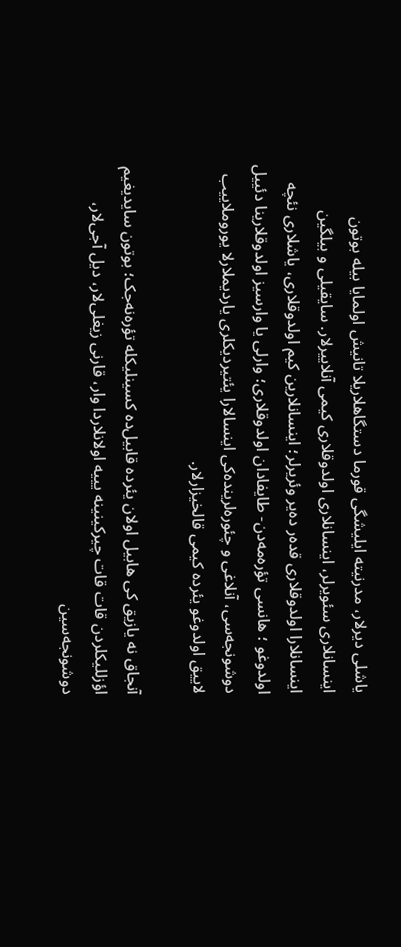یاشلی دیرلار، مدرنیته ایلیشگی قورما دستگاهلاریلا تانیش اولمایا بیله‌ بوتون اینسانلاری سئویرلر، اینسانلاری اولدوقلاری کیمی آنلاییرلار. سایقیلی و بیلگین اینسانلارا اولدوقلاری قده‌ر ده‌یر وئریرلر؛ اینسانلارین کیم اولدوقلاری، یاشلاری نئچه اولدوغو ؛ هانسی تؤره‌مه‌دن- طایفادان اولدوقلاری؛ وارلی یا وارسیز اولدوقلارینا دئییل دوشونجه‌سی، آنلاغی و چئوره‌لرینده‌کی اینسالارا یئتیردیکلری یاردیملارلا یوروملاییب لاییق اولدوغو یئرده کیمی قالخیزارلار.

آنجاق نه یازیق کی هابیل اولان یئرده قابیل‌ده کسینلیکله تؤره‌نه‌جک؛ بوتون سایدیغیم اؤزللیکلردن قات قات چیرکینینه یییه اولانلاردا وار، قارنی زیغلی‌لار، دیل آجی‌لار، دوشونجه‌سین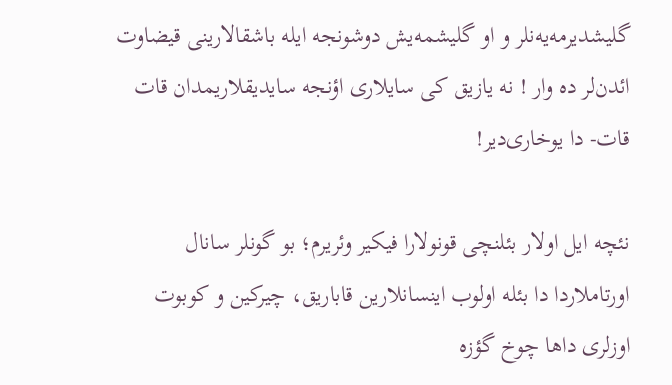گلیشدیرمه‌یه‌نلر و او گلیشمه‌یش دوشونجه ایله‌ باشقالارینی قیضاوت ائدن‌لر ده وار ! نه یازیق کی سایلاری اؤنجه سایدیقلاریمدان قات قات- دا یوخاری‌دیر!

نئچه ایل اولار بئلنچی قونولارا فیکیر وئریرم؛ بو گونلر سانال اورتاملاردا دا بئله اولوب اینسانلارین قاباریق، چیرکین و کوبوت اوزلری داها چوخ گؤزه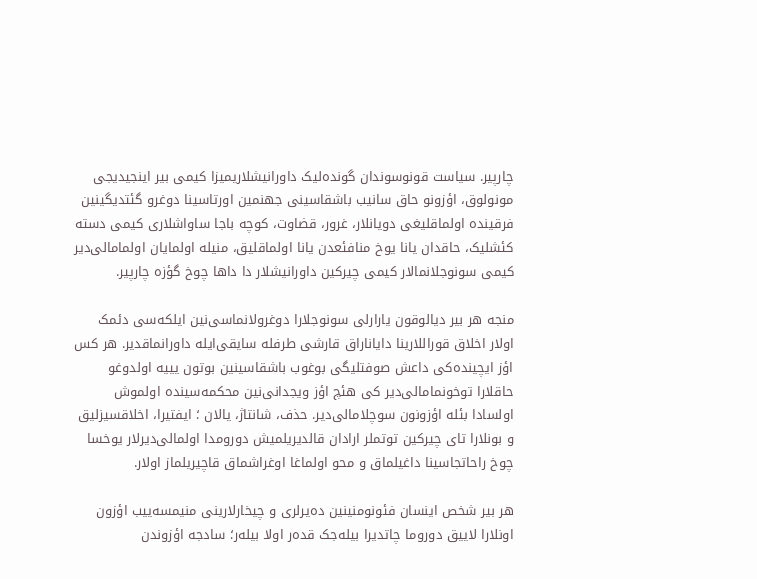چارپیر. سیاست قونوسوندان گونده‌لیک داورانیشلاریمیزا کیمی بیر اینجیدیجی مونولوق، اؤزونو حاق سانیب باشقاسینی جهنمین اورتاسینا دوغرو گئتدیگینین فرقینده اولماقلیغی دویانلار، غرور، قضاوت، کوچه باجا ساواشلاری کیمی دسته کئشلیک، حاقدان یانا یوخ منافئعدن یانا اولماقلیق، منیله اولمایان اولمامالی‌دیر کیمی سونوجلانمالار کیمی چیرکین داورانیشلار دا داها چوخ گؤزه چارپیر.

منجه هر بیر دیالوقون یارارلی سونوجلارا دوغرولانماسی‌نین ایلکه‌سی دئمک اولار اخلاق قوراللارینا دایاناراق قارشی طرفله سایقی‌ایله داورانماقدیر. هر کس اؤز ایچینده‌کی داعش صوفتلیگی بوغوب باشقاسینین بوتون یییه اولدوغو حاقلارا توخونمامالی‌دیر کی هئچ اؤز ویجدانی‌نین محکمه‌سینده اولموش اولسادا بئله اؤزونون سوچلامالی‌دیر. حذف، شانتاژ، یالان ؛ ایفتیرا، اخلاقسیزلیق و بونلارا تای چیرکین توتملر ارادان قالدیریلمیش دورومدا اولمالی‌دیرلار یوخسا چوخ راحاتجاسینا داغیلماق و محو اولماغا اوغراشماق قاچیریلماز اولار.

هر بیر شخص اینسان فئونومنینین ده‌یرلری و چیخارلارینی منیمسه‌ییب اؤزون اونلارا لاییق دوروما چاتدیرا بیله‌جک قده‌ر اولا بیله‌ر؛ سادجه اؤزوندن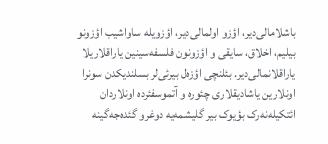باشلامالی‌دیر، اؤزو اولمالی‌دیر، اؤزویله ساواشیب اؤزونو بیلیم، اخلاق، سایقی و اؤزونون فلسفه‌سینین یاراقلاریلا یاراقلانمالی‌دیر. بئلنچی اؤزه‌ل بیرئی‌لر بسلندیکدن سونرا اونلارین یاشادیقلاری چئوره و آتموسفئرده اونلاردان ائتکیله‌نه‌رک بؤیوک بیر گلیشمه‌یه دوغرو گئده‌جه‌گینه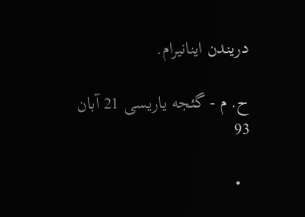دریندن اینانیرام.

ح. م - گئجه یاریسی 21 آبان 93

  •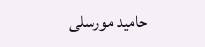حامید مورسلی